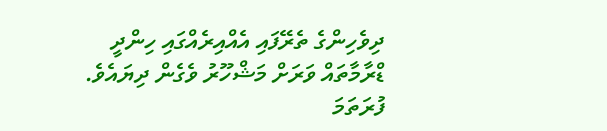ދިވެހިންގެ ތެރޭފައި އެއްއިރެއްގައި ހިންދީ ޑްރާމާތައް ވަރަށް މަޝްހޫރު ވެގެން ދިޔައެވެ. ފުރަތަމަ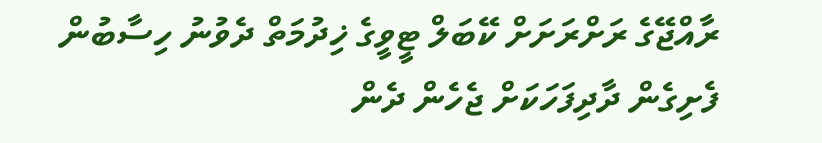ރާއްޖޭގެ ރަށްރަށަށް ކޭބަލް ޓީވީގެ ޚިދުމަތް ދެވުނު ހިސާބުން ފެށިގެން ދާދިފަހަކަށް ޖެހެން ދެން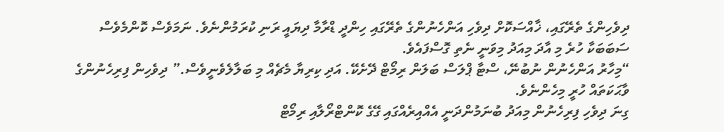ދިވެހިންގެ ތެރޭގައި، ޚާއްސަކޮށް ދިވެހި އަންހެނުންގެ ތެރޭގައި ހިންދީ ޑްރާމާ ދިޔައީ ރަނި ކުރަމުންނެވެ. ނަމަވެސް ކޮންމެވެސް ސަބަބަކާ ހުރެ މި އާދަ މިއަދު މިވަނީ ނެތި ގޮސްފައެވެ.
“މިހާރު އަންހެނުން ނުބުނޭ، ސްޓާ ޕްލަސް ބަލަން ރިމޯޓް ދޭށެކޭ. އަދި ކިރިޔާ މެޗެއް މި ބަލާލެވެނީވެސް.” ދިވެހިން ފިރިހެނުންގެ ވާޙަކަތައް ހުރީ މިހެންނެވެ.
ގިނަ ދިވެހި ފިރިހެނުން މިއަދު ބުނަމުންދަނީ އެއްއިރެއްގައި ގޭގެ ކޮންޓްރޯލާއި ރިމޯޓް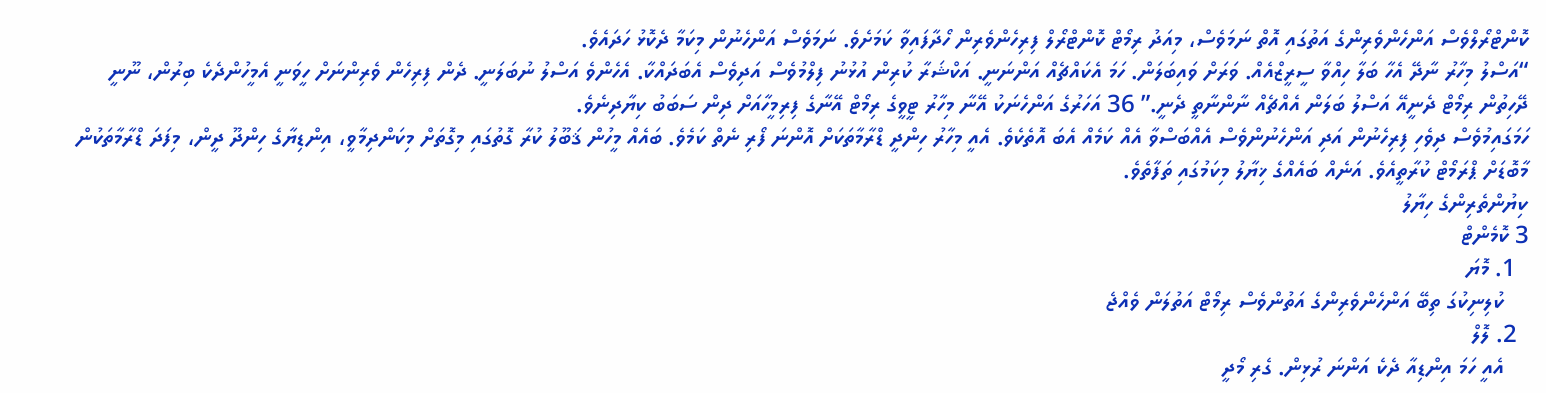ކޮންޓްރޯލްވެސް އަންހެންވެރިންގެ އަތުގައި އޮތް ނަމަވެސް، މިއަދު ރިމޯޓް ކޮންޓްރޯލް ފިރިހެންވެރިން ހޯދާފައިވާ ކަމަށެވެ. ނަމަވެސް އަންހެނުން މިކަމާ ދެކޮޅު ހަދައެވެ.
“އަސްލު މިހާރު ނާދޭ އެހާ ބަލާ ހިއްވާ ސީރީޒްއެއް. ވަރަށް ވައިބަލަން. ހަމަ އެކައްޗެއް އަންނަނީ. އަކްޝަރާ ކުރިން އުޅުނު ފިލްމުވެސް އަދިވެސް އެބަދައްކާ. އެހެންވެ އަސްލު ނުބަލަނީ. ދެން ފިރިހެން ވެރިންނަށް ހީވަނީ އެމީހުންދެކެ ބިރުން، ނޫނީ ދޭހިތުން ރިމޯޓް ދެނީއޭ އަސްލު ބަލަން އެއްޗެއް ނާންނާތީ ދެނީ.” 36 އަހަރުގެ އަންހެނަކު އޭނާ މިހާރު ޓީވީގެ ރިމޯޓް އޭނާގެ ފިރިމީހާއަށް ދިން ސަބަބު ކިޔާދިނެވެ.
ހަމަގައިމުވެސް ދިވެހި ފިރިހެނުން އަދި އަންހެނުންވެސް އެއްބަސްވާ އެއް ކަމެއް އެބަ އޮތެކެވެ. އެއީ މިހާރު ހިންދީ ޑްރާމާތަކަށް އޮންނަ ފޯރި ނެތް ކަމެވެ. ބައެއް މީހުން ޤަބޫލު ކުރާ ގޮތުގައި މިގޮތަށް މިކަންދިމާވީ، އިންޑިޔާގެ ހިންދޫ ދީން، މިފަދަ ޑްރާމާތަކުން މާބޮޑަށް ޕްރަމޯޓް ކުރާތީއެވެ. އަނެއް ބައެއްގެ ޚިޔާލު މިކަމުގައި ތަފާތެވެ.
ކިޔުންތެރިންގެ ހިޔާލު
3 ކޮމެންޓް
  1. މޮޔަ
    ކުލިނިކުގަ ތިބޭ އަންހެންވެރިންގެ އަތުންވެސް ރިމޯޓް އަތުލަން ވެއްޖެ
  2. ލޮލް
    އެއީ ހަމަ އިންޑިއާ ދެކެ އަންނަ ރުޅިން. ގެރި މޯދީ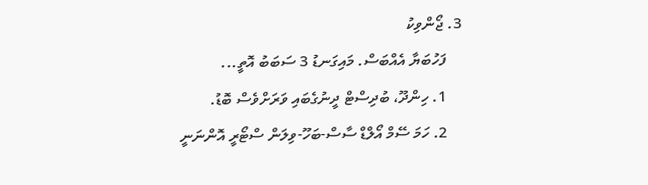3. ޖޯންވިކު
    ފަހުބަޔާ އެއްބަސް. މައިގަނޑު 3 ސަބަބު އޮތީ...
    1. ހިންދޫ، ބުދިސްޓް ދީނުގެބައި ވަރަށްވެސް ބޮޑު.
    2. ހަމަ ސޭމް އޯލްޑް ސާސް-ބަހޫ-ވިލަން ސްޓޯރީ އޮންނަނީ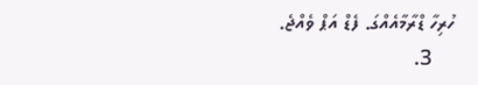ހުރިހާ ޑްރާމާއެއްގަ. ފެޑް އަޕް ވެއްޖެ.
    3.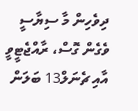ދިވެހިން މާ ސިޔާސީ ވެގެން ގޮސް، ރާއްޖެޓީވީ އާއި ޗެނަލް13 ބަލަން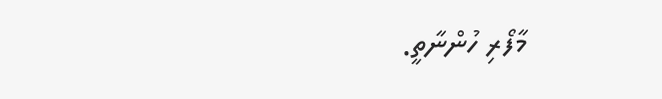މާފޯރި ހުންނާތީ.